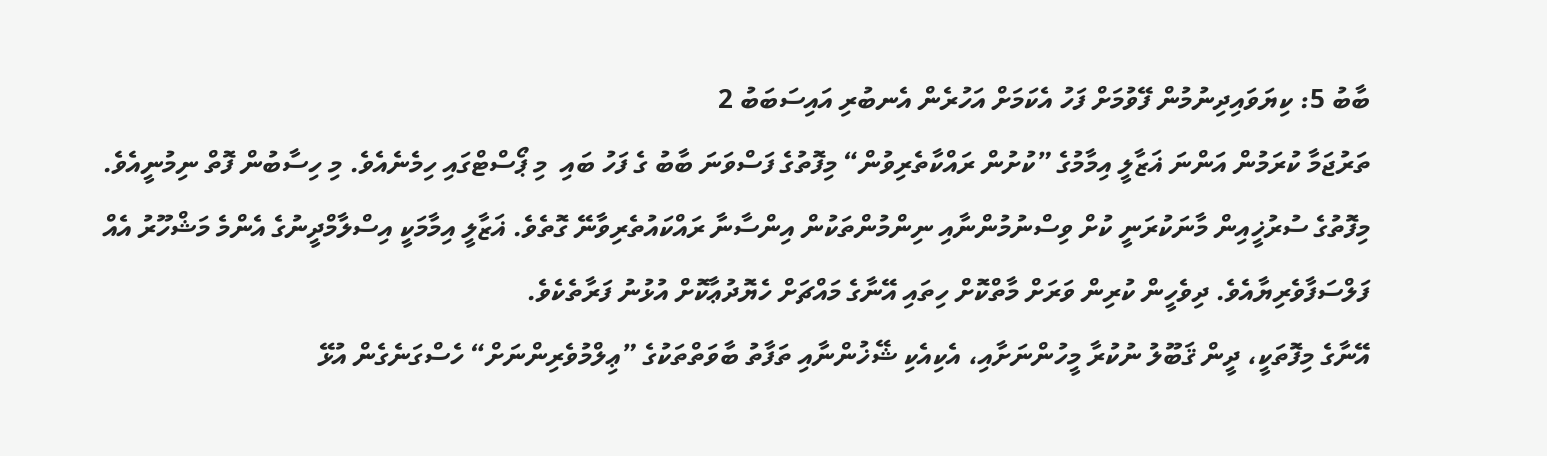ބާބު 5: ކިޔަވައިދިނުމުން ފޭވުމަށް ފަހު އެކަމަށް އަހުރެން އެނބުރި އައިސަބަބު 2
ތަރުޖަމާ ކުރަމުން އަންނަ ޣަޒާލީ އިމާމުގެ ”ކުށުން ރައްކާތެރިވުން“ މިފޮތުގެ ފަސްވަނަ ބާބު ގެ ފަހު ބައި  މި ޕޯސްޓްގައި ހިމެނެއެވެ. މި ހިސާބުން ފޮތް ނިމުނީއެވެ. މިފޮތުގެ ސުރުޚީއިން މާނަކުރަނީ ކުށް ވިސްނުމުންނާއި ނިންމުންތަކުން އިންސާނާ ރައްކައުތެރިވާނޭ ގޮތެވެ. ޣަޒާލީ އިމާމަކީ އިސްލާމްދީނުގެ އެންމެ މަޝްހޫރު އެއް ފަލްސަފާވެރިޔާއެވެ. ދިވެހީން ކުރިން ވަރަށް މާތްކޮށް ހިތައި އޭނާގެ މައްޗަށް ހެޔޮދުޢާކޮށް އުޅުނު ފަރާތެކެވެ.
އޭނާގެ މިފޮތަކީ، ދީން ޤަބޫލު ނުކުރާ މީހުންނަށާއި، އެކިއެކި ޝޭޚުންނާއި ތަފާތު ބާވަތްތަކުގެ ”ޢިލްމުވެރިންނަށް“ ހެސްގަނެގެން އުޅޭ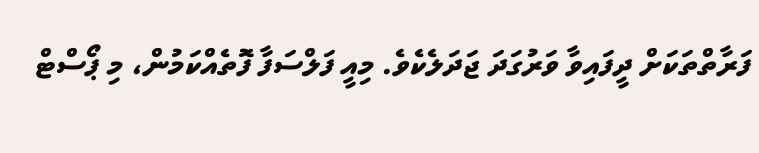ފަރާތްތަކަށް ދީފައިވާ ވަރުގަދަ ޖަދަލެކެވެ. މިއީ ފަލްސަފާ ފޮތެއްކަމުން، މި ޕޯސްޓް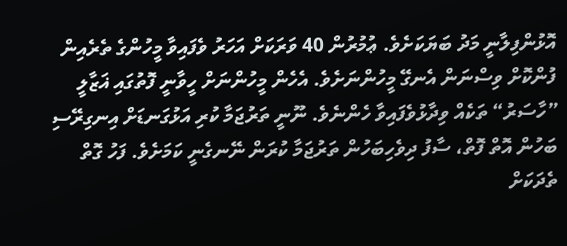އޮޅުންފިލާނީ މަދު ބަޔަކަށެވެ. ޢުމުރުން 40 ވަރަކަށް އަހަރު ވެފައިވާ މީހުންގެ ތެރެއިން ފުންކޮށް ވިސްނަން އެނގޭ މީހުންނަށެވެ. އެހެން މީހުންނަށް ހީވާނީ ފޮތުގައި ޣަޒާލީ ”ހާސަރު“ ތަކެއް ވިދާޅުވެފައިވާ ހެންނެވެ. ނޫނީ ތަރުޖަމާ ކުރި އަޅުގަނޑަށް އިނގިރޭސި ބަހުން އޮތް ފޮތް، ސާފު ދިވެހިބަހުން ތަރުޖަމާ ކުރަން ނޭނގެނީ ކަމަށެވެ. ފަހު ގޮތް ތެދަކަށް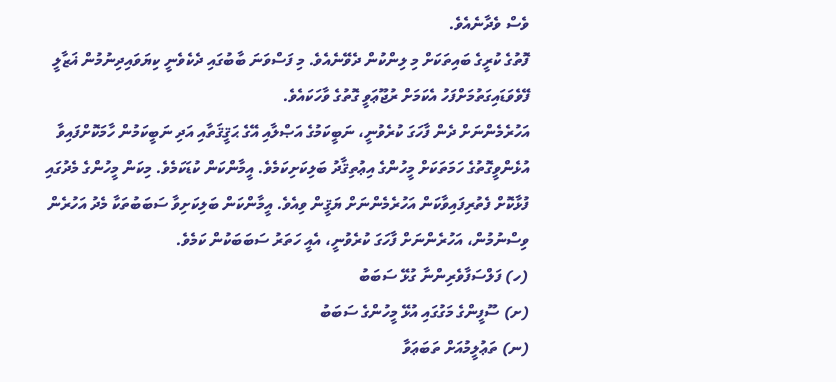ވެސް ވެދާނެއެވެ.
ފޮތުގެ ކުރީގެ ބައިތަކަށް މި ލިންކުން ދެވޭނެއެވެ. މި ފަސްވަނަ ބާބުގައި ދެކެވެނީ ކިޔަވައިދިނުމުން ޣަޒާލީ ފޭވެވަޑައިގަތުމަށްފަހު އެކަމަށް ރުޖޫޢަވީ ގޮތުގެ ވާހަކައެވެ.
އަހުރެމެންނަށް ދެން ފާހަގަ ކުރެވުނީ، ނަބީކަމުގެ އަޞްލާއި އޭގެ ޙަޤީޤަތާއި އަދި ނަބީކަމުން ހާމަކޮށްފައިވާ އުޅެންވީގޮތުގެ ހަމަތަކަށް މީހުންގެ އިޢުތިޤާދު ބަލިކަށިކަމެވެ. އީމާންކަން ކުޑަކަމެވެ. މިކަން މީހުންގެ މެދުގައި ފުޅާކޮށް ފެތުރިފައިވާކަން އަހުރެމެންނަށް ޔަޤީން ވިއެވެ. އީމާންކަން ބަލިކަށިވާ ސަބަބުތަކާ މެދު އަހުރެން ވިސްނުމުން، އަހުރެންނަށް ފާހަގަ ކުރެވުނީ، އެއީ ހަތަރު ސަބަބަކުން ކަމެވެ.
(ހ) ފަލްސަފާވެރިންނާ ގުޅޭ ސަބަބު
(ށ) ސޫފީންގެ މަގުގައި އުޅޭ މީހުންގެ ސަބަބު
(ނ) ތަޢުލީމުއަށް ތަބަޢަވާ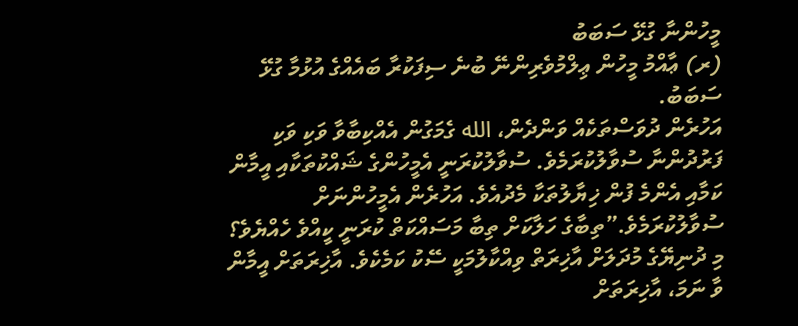މީހުންނާ ގުޅޭ ސަބަބު
(ރ) ޢާއްމު މީހުން ޢިލްމުވެރިންނޭ ބުނެ ސިފަކުރާ ބައެއްގެ އުޅުމާ ގުޅޭ ސަބަބު.
އަހުރެން ދުވަސްތަކެއް ވަންދެން، الله ގެމަގުން އެއްކިބާވާ ވަކި ވަކި ފަރުދުންނާ ސުވާލުކުރަމެވެ. ސުވާލުކުރަނީ އެމީހުންގެ ޝައްކުތަކާއި އީމާން ކަމާއި އެންމެ ފުން ޚިޔާލުތަކާ މެދުއެވެ. އަހުރެން އެމީހުންނަށް ސުވާލުކުރަމެވެ.”ތިބާގެ ހަލާކަށް ތިބާ މަސައްކަތް ކުރަނީ ކީއްވެ ހެއްޔެވެ؟ މި ދުނިޔޭގެ މުދަލަށް އާޚިރަތް ވިއްކާލުމަކީ ސޭކު ކަމެކެވެ. އާޚިރަތަށް އީމާން ވާ ނަމަ، އާޚިރަތަށް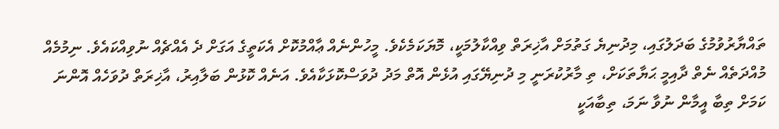ތައްޔާރުވުމުގެ ބަދަލުގައި، މިދުނިޔެ ގަތުމަށް އާޚިރަތް ވިއްކާލުމަކީ، މޮޔަކަމެކެވެ. މީހުންނެއް ޢާއްމުކޮށް އެކަތީގެ އަގަށް ދެ އެއްޗެއް ނުވިއްކައެވެ. ނިމުމެއް މުއްދަތެއް ނެތް ދާއިމީ ޙަޔާތަކަށް، ތި މާރުކުރަނީ މި ދުނިޔޭގައި އުޅެން އޮތް މަދު ދުވަސްކޮޅަކާއެވެ. އަނެއް ކޮޅުން ބަލާއިރު، އާޚިރަތް ދުވަހެއް އޮންނަ ކަމަށް ތިބާ އީމާން ނުވާ ނަމަ، ތިބާއަކީ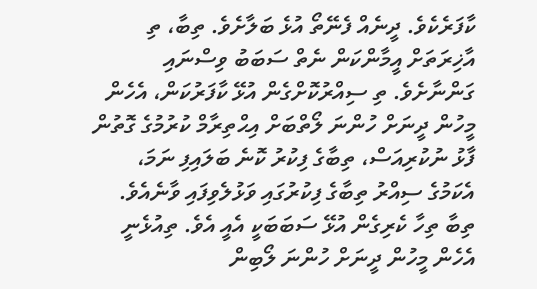ކާފަރެކެވެ. ދީނެއް ފެނޭތޯ އުޅެ ބަލާށެވެ. ތިބާ، ތި އާޚިރަތަށް އީމާންކަން ނެތް ސަބަބު ވިސްނައި ގަންނާށެވެ. ތި ސިއްރުކޮށްގެން އުޅޭ ކާފަރުކަން، އެހެން މީހުން ދީނަށް ހުންނަ ލޯތްބަށް އިޙްތިރާމް ކުރުމުގެ ގޮތުން ފާޅު ނުކުރިއަސް، ތިބާގެ ފިކުރު ކޮނެ ބަލައިފި ނަމަ، އެކަމުގެ ސިއްރު ތިބާގެ ފިކުރުގައި ވަޅުލެވިފައި ވާނެއެވެ. ތިބާ ތިހާ ކެރިގެން އުޅޭ ސަބަބަކީ އެއީ އެވެ. ތިއުޅެނީ އެހެން މީހުން ދީނަށް ހުންނަ ލޯބިން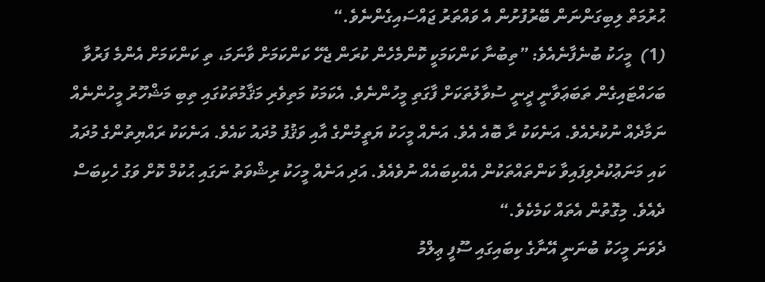ޙުރުމަތް ލިބިގަންނަން ބޭރުފުށުން އެ ވައްތަރު ޖައްސައިގެންނެވެ.“
(1)  މީހަކު ބުނެފާނެއެވެ: ”ތިބުނާ ކަންކަމަކީ ކޮންމެހެން ކުރަން ޖެހޭ ކަންކަމަށް ވާނަމަ، ތި ކަންކަމަށް އެންމެ ފަރުވާ ބަހައްޓައިގެން ތަބަޢަވާނީ ދީނީ ސުވާލުތަކަށް ފާގަތި މީހުންނެވެ. އެކަމަކު މަތިވެރި މަޤާމުތަކުގައި ތިބި މަޝްހޫރު މީހުންނެއް ނަމާދެއް ނުކުރެއެވެ. އަނެކަކު ރާ ބޮއެ އެވެ. އަނެއް މީހަކު ޔަތީމުންގެ އާއި ވަޤުފު މުދައު ކައެވެ. އަނެކަކު ރައްޔިތުންގެ މުދައު ކައި މަނަޢުކުރެވިފައިވާ ކަންތައްތަކުން އެއްކިބައެއް ނުވެއެވެ. އަދި އަނެއް މީހަކު ރިޝްވަތު ނަގައި ޙުކުމް ކޮށް ވަގު ހެކިބަސް ދެއެވެ. މިގޮތުން އެތައް ކަމެކެވެ.“
ދެވަނަ މީހަކު ބުނަނީ އޭނާގެ ކިބައިގައި ސޫފީ ޢިލްމު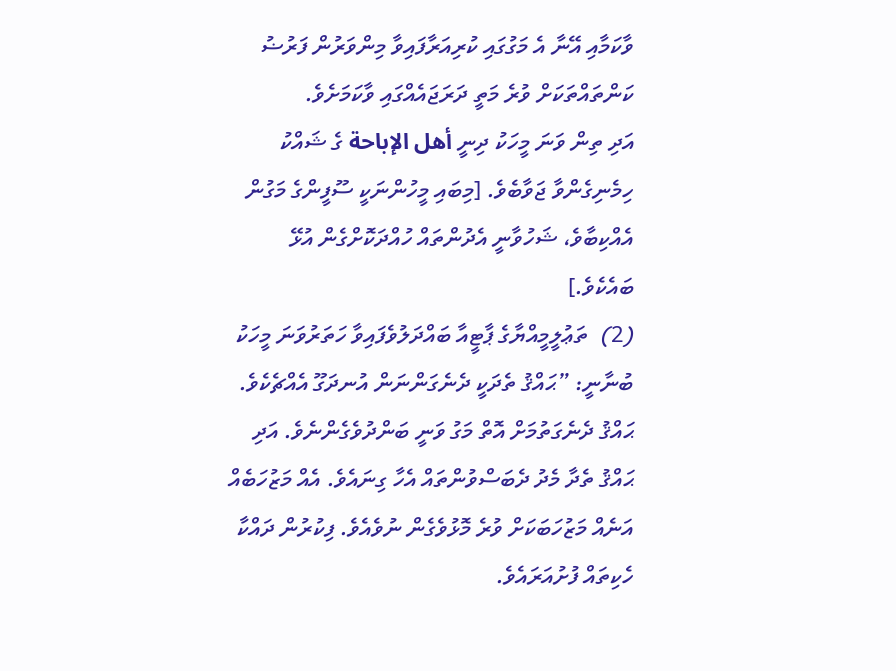ވާކަމާއި އޭނާ އެ މަގުގައި ކުރިއަރާފައިވާ މިންވަރުން ފަރުޟު ކަންތައްތަކަށް ވުރެ މަތީ ދަރަޖައެއްގައި ވާކަމަށެވެ.
އަދި ތިން ވަނަ މީހަކު ދިނީ أهل الإباحة ގެ ޝައްކު ހިމެނިގެންވާ ޖަވާބެވެ. [މިބައި މީހުންނަކީ ސޫފީންގެ މަގުން އެއްކިބާވެ، ޝަހުވާނީ އެދުންތައް ހުއްދަކޮށްގެން އުޅޭ ބައެކެވެ.]
(2)  ތަޢުލީމީއްޔާގެ ޕާޓީއާ ބައްދަލުވެފައިވާ ހަތަރުވަނަ މީހަކު ބުނާނީ: ”ޙައްޤު ތެދަކީ ދެނެގަންނަން އުނދަގޫ އެއްޗެކެވެ. ޙައްޤު ދެނެގަތުމަށް އޮތް މަގު ވަނީ ބަންދުވެގެންނެވެ. އަދި ޙައްޤު ތެދާ މެދު ދެބަސްވުންތައް އެހާ ގިނައެވެ. އެއް މަޒުހަބެއް އަނެއް މަޒުހަބަކަށް ވުރެ މޮޅުވެގެން ނުވެއެވެ. ފިކުރުން ދައްކާ ހެކިތައް ފުށުއަރައެވެ.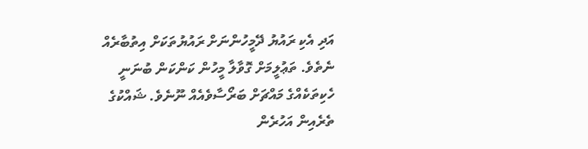އަދި އެކި ރައުޔު ދޭމީހުންނަށް ރައުޔުތަކަށް އިތުބާރެއް ނެތެވެ. ތަޢުލީމަށް ގޮވާލާ މީހުން ކަންކަން ބުނަނީ ހެކިތަކެއްގެ މައްޗަށް ބަރޯސާވެއެއް ނޫނެވެ. ޝައްކުގެ ތެރެއިން އަހުރެން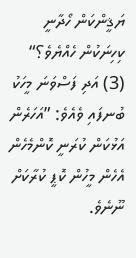ޔަޤީންކަން ހޯދާނީ ކިހިނަކުން ހެއްޔެވެ؟“
(3) އަދި ފަސްވަނަ މީހަކު ބުނފައި ވެއެވެ: ”އަހަރެން އަޅުކަން ކުރަނީ ކޮންމެހެން އެހެން މީހުން ކޮޕީ ކުރާކަށް ނޫނެވެ.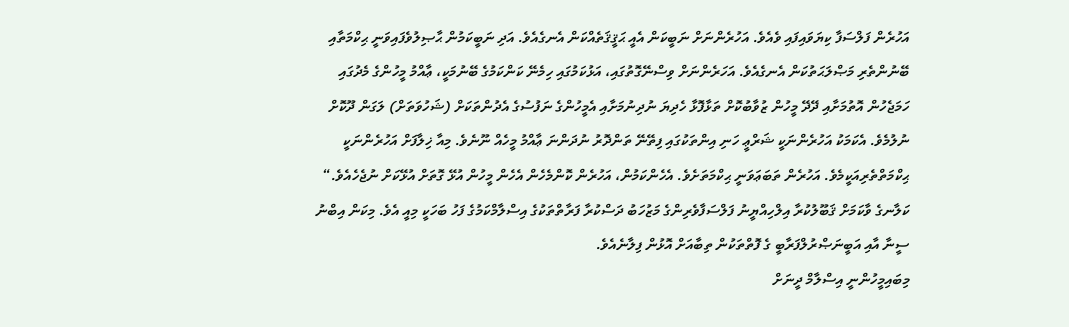އަހުރެން ފަލްސަފާ ކިޔަވައިފައި ވެއެވެ. އަހުރެންނަށް ނަބީކަން އެއީ ޙަޤީޤަތެއްކަން އެނގެއެވެ. އަދި ނަބީކަމުން ޙާޞިލުވެފައިވަނީ ޙިކްމަތާއި ބޭނުންތެރި މަޞްލަޙަތުކަން އެނގެއެވެ. އަހަރެންނަށް ވިސްނޭގޮތުގައި، އަޅުކަމުގައި ހިމެނޭ ކަންކަމުގެ ބޭނުމަކީ، ޢާއްމު މީހުންގެ މެދުގައި ހަމަޖެހުން އޮތުމަށާއި ދޭދޭ މީހުން ޒުވާބުކޮށް ތަޅާފޮޅާ ހެދިޔަ ނުދިނުމަށާއި އެމީހުންގެ ނަފުސުގެ އެދުންތަކަށް (ޝަހުވަތަށް) ލަގަން ދޫކޮށް ނުލުމެވެ. އެކަމަކު އަހުރެންނަކީ ޝަރްޢީ ހަނި އިންތަކުގައި ފިތޭނޭ ތަންދޮރު ނުދަންނަ ޢާއްމު މީހެއް ނޫނެވެ. މިއާ ޚިލާފަށް އަހުރެންނަކީ ޙިކްމަތްތެރިއަކީމެވެ. އަހުރެން ތަބަޢަވަނީ ޙިކްމަތަށެވެ. އެހެންކަމުން، އަހުރެން ކޮންމެހެން އެހެން މީހުން އުޅޭ ގޮތަށް އުޅޭކަށް ނުޖެހެއެވެ.“
ކަލާނގެ ވާކަމަށް ޤަބޫލުކުރާ އިލްހިއްޔީނު ފަލްސަފާވެރިންގެ މަޒުހަބު ދަސްކުރާ ފަރާތްތަކުގެ އިސްލާމްކަމުގެ ފަހު ބަހަކީ މިއީ އެވެ. މިކަން އިބްނު ސީނާ އާއި އަބީނަޞްރުލްފަރާބީ ގެ ފޮތްތަކުން ތިބާއަށް އޮޅުން ފިލާނެއެވެ.
މިބައިމީހުންނީ އިސްލާމް ދީނަށް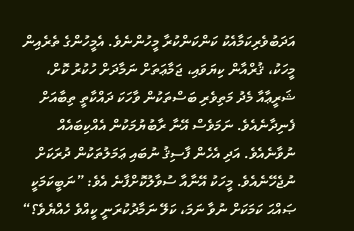އަދަބުވެރިކަމާއެކު ކަންކަންކުރާ މީހުންނެވެ. އެމީހުންގެ ތެރެއިން މީހަކު، ޤުރްއާން ކިޔަވައި، ޖަމާޢަތަށް ނަމާދަށް ހުކުރު ކޮށް، ޝަރީޢާއާ މެދު މަތިވެރި ބަސްތަކުން ވާހަކަ ދައްކާތީ ތިބާއަށް ފެނިދާނެއެވެ. ނަމަވެސް އޭނާ ރާބުޔުމަކުން އެއްކިބައެއް ނުވާނެއެވެ. އަދި އެހެން ފާސިޤު ނުބައި ޢަމަލުތަކުން ދުރަކަށް ނުޖެހޭނެއެވެ. މީހަކު އޭނާއާ ސުވާލުކޮށްފާނެ އެވެ: ”ނަބީކަމަކީ ޞައްޙަ ކަމަކަށް ނުވާ ނަމަ، ކަލޭ ނަމާދުކުރަނީ ކީއްވެ ހެއްޔެވެ؟“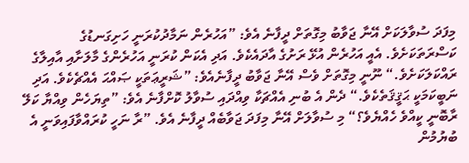މިފަދަ ސުވާލަކަށް އޭނާ ޖަވާބު މިގޮތަށް ދީފާނެ އެވެ: ”އަހުރެން ނަމާދުކުރަނީ ހަށިގަނޑުގެ ކަސްރަތަކަށެވެ. އެއީ އަހުރެން އުޅޭ ރަށުގެ އާދައެކެވެ. އަދި އެކަން ކުރަނީ އަހުރެންގެ މާލަށާއި އާއިލާގެ ރައްކަލަކަށެވެ.“ ނޫނީ މިގޮތަށް ވެސް އޭނާ ޖަވާބު ދީފާނެއެވެ: ”ޝަރީޢަތަކީ ޞައްޙަ އެއްޗެކެވެ. އަދި ނަބީކަމަކީ ޙަޤީޤަތެކެވެ.“ ދެން އެ ބުނި އެއްޗަކާ ވިއްދައި ސުވާލު ކޮށްފާނެ އެވެ: ”ތިޔަހެން ވިއްޔާ ކަލޭ ރާބޮނީ ކީއްވެ ހެއްޔެވެ؟“ މި ސުވާލަށް އޭނާ މިފަދަ ޖަވާބެއް ދީފާނެ އެވެ. ”ރާ ނަހީ ކުރައްވާފައިވަނީ އެ ބުޔުމުން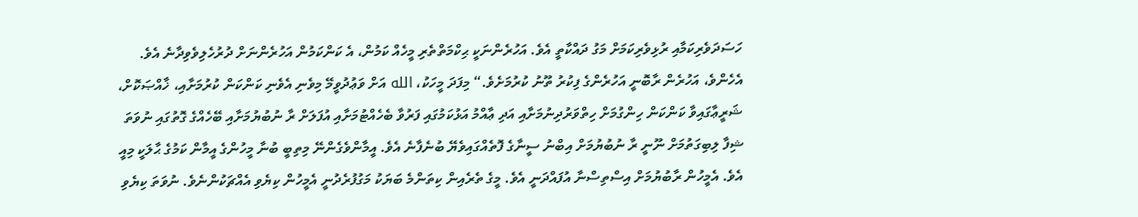ހަސަދަވެރިކަމާއި ރުޅިވެރިކަމަށް މަގު ދައްކާތީ އެވެ. އަހުރެންނަކީ ޙިކްމަތްތެރި މީހެއް ކަމުން، އެ ކަންކަމުން އަހުރެންނަށް ދުރުހެލިވެވިދާނެ އެވެ. އެހެންވެ، އަހުރެން ރާބޮނީ އަހުރެންގެ ފިކުރު ތޫނު ކުރުމަށެވެ.“ މިފަދަ މީހަކު، الله އަށް ވަޢުދުވީމޭ މިވެނި އެވެނި ކަންކަން ކުރުމަށާއި، ޚާއްޞަކޮށް، ޝަރީޢާގައިވާ ކަންކަން ހިންގުމަށް ހިތްވަރުދިނުމަށާއި އަދި ޢާއްމު އަޅުކަމުގައި ފަރުވާ ބެހެއްޓުމަށާއި އުފަލަށް ރާ ނުބުޔުމަށާއި ބޭހެއްގެ ގޮތުގައި ނުވަތަ ޝިފާ ލިބިގަތުމަށް ނޫނީ ރާ ނުބުޔުމަށް އިބްނު ސީނާގެ ފޮތެއްގައިވެޔޭ ބުނެފާނެ އެވެ. އީމާންވެގެންނޭ މިތިބީ ބުނާ މީހުންގެ އީމާން ކަމުގެ ޙާލަކީ މިއީ އެވެ. އެމީހުން ރާބުޔުމަށް އިސްތިސްނާ އުފައްދަނީ އެވެ. މީގެ ތެރެއިން ކިތަންމެ ބަޔަކު މަގުފުރެދުނީ އެމީހުން ކިޔެވި އެއްޗަކުންނެވެ. ނުވަތަ ކިޔެވި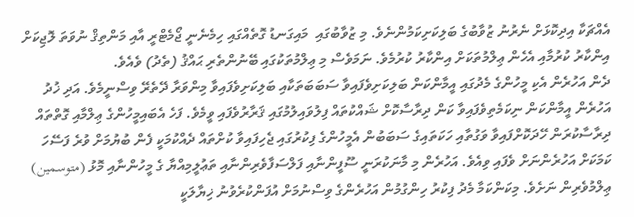އެއްޗަކާ އިދިކޮޅަށް ނެރުނު ޒުވާބުގެ ބަލިކަށިކަމުންނެވެ. މި ޒުވާބުގައި  މައިގަނޑު ގޮތެއްގައި ހިމެނެނީ ޖޯމެޓްރީ އާއި މަންތިޤް ނުވަތަ ލޮޖިކަށް އިންކާރު ކުރުމާއި އެހެން ޢިލްމުތަކަށް އިންކާރު ކުރުމެވެ. ނަމަވެސް މި ޢިލްމުތަކުގައި ބޭނުންތެރި ޙައްޤު (ތެދު) ވެއެވެ.
ދެން އަހުރެން އެކި މީހުންގެ މެދުގައި އީމާންކަން ބަލިކަށިވެފައިވާ ސަބަބަތަކާއި ބަލިކަށިވެފައިވާ މިންވަރާ ދޭތެރޭ ވިސްނީމެވެ. އަދި ޚުދު އަހުރެން އީމާންކަން ނިކަމެތިވެފައިވާ ކަން ދިރާސާކޮށް ޝައްކުތައް ފިލުވައިލުމުގައި ޤަރާރުވެފައި ވީމެވެ. ފަހެ އެބައިމީހުންގެ ޢިލްމާއި ގޮތްތައް ދިރާސާކުރަން ހޭދަކޮށްފައިވާ ވަގުތާއި ހަކަތައިގެ ސަބަބުން އެމީހުންގެ ފިކުރުގައި ޖެހިފައިވާ ކުށްތައް ދެއްކުމަކީ ފެން ބުޔުމަށް ވުރެ ފަސޭހަ ކަމަކަށް އަހުރެންނަށް ވެފައި ވިއެވެ. އަހުރެން މި މާނަކުރަނީ ސޫފީންނާއި ފަލްސަފާވެރިންނާއި ތަޢުލީމިއްޔާ ގެ މީހުންނާއި މޮޅު (متوسمين) ޢިލްމުވެރިން ނަށެވެ. މިކަންކަމާ މެދު ފިކުރު ހިންގުމުން އަހުރެންގެ ވިސްނުމަށް އުފަންކުރެވުނު ޚިޔާލަކީ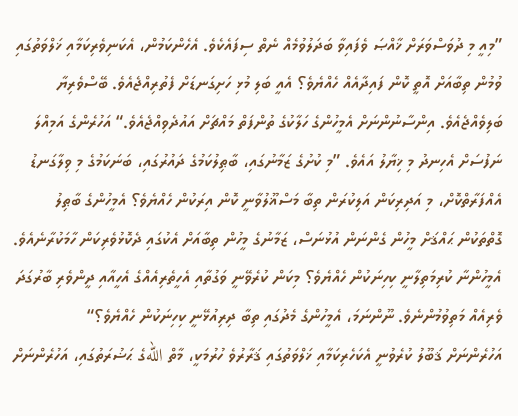”މިއީ މި ދުވަސްވަރަށް ޚާއްޞަ ވެފައިވާ ބަދަލުވުމެއް ނެތް ސިފައެކެވެ. އެހެންކަމުން، އެކަނިވެރިކަމާއި ޚަލްވަތުގައި ވުމުން ތިބާއަށް އޮތީ ކޮން ފައިދާއެއް ހެއްޔެވެ؟ އެއީ ބަލި މުޅި ހަށިގަނޑަށް ފެތުރިއްޖެއެވެ. ބޭސްވެރިޔާ ބަލިވެއްޖެއެވެ. އިންސާނުންނަށް އެމީހުންގެ ހަލާކުގެ ތުންފަތް މައްޗަށް އައުދެވިއްޖެއެވެ.“ އަހުރެންގެ އަމިއްލަ ނަފުސަށް އެހިނދު މި ޚިޔާލު އައެވެ. ”މި ކުށުގެ ޒަމާނުގައި، ބާޠިލުކަމުގެ ދައުރުގައި، ބަނަކަމުގެ މި ވިލާގަނޑު އެއްފަރާތްކޮށް، މި އަދިރިކަން އަލިކުރަން ތިބާ މަސްޣޫލުވާނީ ކޮން އިރަކުން ހެއްޔެވެ؟ އެމީހުންގެ ބާޠިލު ގޮތްތަކުން ޙައްޤަށް މީހުން ގެންނަން އުޅުނަސް، ޒަމާނުގެ މީހުން ތިބާއަށް އެކުގައި ދެކޮޅުވެރިކަން ހާމަކުރާނެއެވެ. އެމީހުންނާ ކުރިމަތިލާނީ ކިހިނަކުން ހެއްޔެވެ؟ މިކަން ކުރެވޭނީ ވަގުތާއި އެހީތެރިއެއްގެ އެހީއާއި ދީންވެރި ބާރުގަދަ ވެރިއެއް މަތިވުމުންނެވެ. ނޫންނަމަ، އެމީހުންގެ މެދުގައި ތިބާ ދިރިއުޅޭނީ ކިހިނަކުން ހެއްޔެވެ؟“
އަހުރެންނަށް ޤަބޫލު ކުރެވުނީ އެކަހެރިކަމާއި ޚަލްވަތުގައި ޤަރާރުވެ ހުރުމަކީ، މާތް اللهގެ ޙަޟުރަތުގައި، އަހުރެންނަށް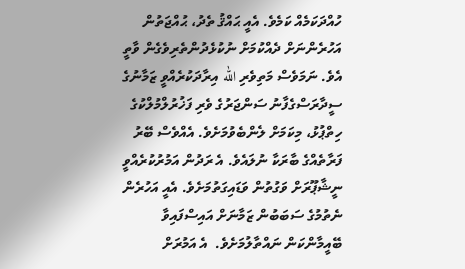ހުއްދަކަމެއް ކަމެވެ. އެއީ ޙައްޤު ތެދު، ޙުއްޖަތުން އަހުރެންނަށް ދެއްކުމަށް ނުކުޅެދުންތެރިވެގެން ވާތީ އެވެ. ނަމަވެސް މަތިވެރި الله އިރާދަކުރެއްވީ ޒަމާނުގެ ސީދާރަސްގެފާނު ސަންޖަރުގެ ވެރި ފަޚުރުލްމުލްކުގެ ހިތްޕުޅު، މިކަމަށް ލެންބެވުމަށެވެ. އެއްވެސް ބޭރު ފަރާތެއްގެ ބާރަކާ ނުލައެވެ. އެ ރަދުން އަމުރުކުރެއްވީ ނީޝާޕޫރަށް ވަގުތުން ވަޑައިގަތުމަށެވެ. އެއީ އަހުރެން ނެތުމުގެ ސަބަބުން ޒަމާނަށް އައިސްފައިވާ ބޭއީމާންކަން ނައްތާލުމަށެވެ.  އެ އަމުރަށް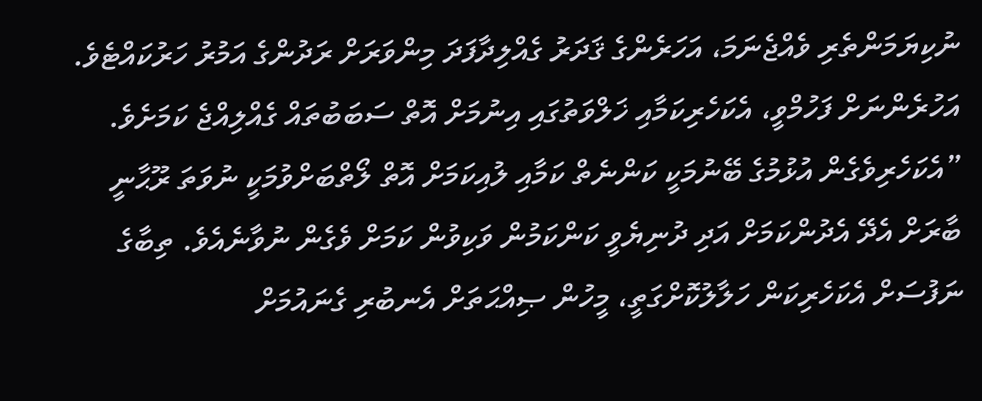ނުކިޔަމަންތެރި ވެއްޖެނަމަ، އަހަރެންގެ ޤަދަރު ގެއްލިދާފަދަ މިންވަރަށް ރަދުންގެ އަމުރު ހަރުކައްޓެވެ. އަހުރެންނަށް ފަހުމްވީ، އެކަހެރިކަމާއި ޚަލްވަތުގައި އިނުމަށް އޮތް ސަބަބުތައް ގެއްލިއްޖެ ކަމަށެވެ. ”އެކަހެރިވެގެން އުޅުމުގެ ބޭނުމަކީ ކަންނެތް ކަމާއި ލުއިކަމަށް އޮތް ލޯތްބަށްވުމަކީ ނުވަތަ ރޫޙާނީ ބާރަށް އެދޭ އެދުންކަމަށް އަދި ދުނިޔެވީ ކަންކަމުން ވަކިވުން ކަމަށް ވެގެން ނުވާނެއެވެ. ތިބާގެ ނަފުސަށް އެކަހެރިކަން ހަލާލުކޮށްގަތީ، މީހުން ޞިއްޙަތަށް އެނބުރި ގެނައުމަށް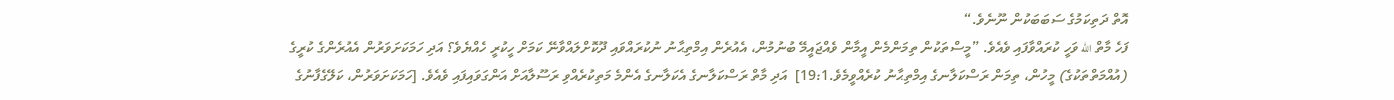އޮތް ދަތިކަމުގެ ސަބަބަކުން ނޫނެވެ.“
ފަހެ މާތް الله ވަހީ ކުރައްވާފައި ވެއެވެ. ”މީސްތަކުން ތިމަންމެން އީމާން ވެއްޖައީމޭ ބުނުމުން، އެއުރެން އިމްތިޙާނު ނުކުރައްވައި ދޫކޮށްލައްވާނޭ ކަމަށް ހީކުރީ ހެއްޔެވެ؟ އަދި ހަމަކަށަވަރުން އެއުރެންގެ ކުރީގެ (އުއްމަތްތަކުގެ) މީހުން، ތިމަން ރަސްކަލާނގެ އިމްތިޙާނު ކުރެއްވީމެވެ.19:1]  އަދި މާތް ރަސްކަލާނގެ އެކަލާނގެ އެންމެ މަތިކުރެއްވި ރަސޫލާއަށް އަންގަވައިފައި ވެއެވެ. [ހަމަކަށަވަރުން، ކަލޭގެފާނުގެ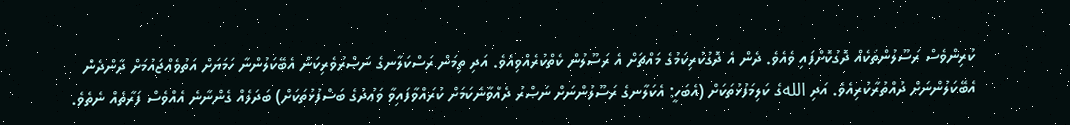ކުރިންވެސް ރަސޫލުންތަކެއް ދޮގުކޮށްފައި ވެއެވެ. ދެން އެ ދޮގުކުރިކަމުގެ މައްޗަށް އެ ރަސޫލުން ކެތްކުރެއްވިއެވެ. އަދި ތިމަން ރަސްކަލާނގެ ނަޞްރުވެރިކަން އެބޭކަލުންނާ ހަމަޔަށް އަތުވެއްޖައުމަށް ދާންދެން އެބޭކަލުންނަށް ދުއްތުރާކުރިއެވެ. އަދި اللهގެ ކަލިމަފުޅުތަކަށް (އެބަހީ: އެކަލާނގެ ރަސޫލުންނަށް ނަޞްރު ދެއްވާނެކަމަށް ކުރައްވާފައިވާ ވަޢުދުގެ ބަސްފުޅުތަކަށް) ބަދަލެއް ގެންނާނެ އެއްވެސް ފަރާތެއް ނެތެވެ.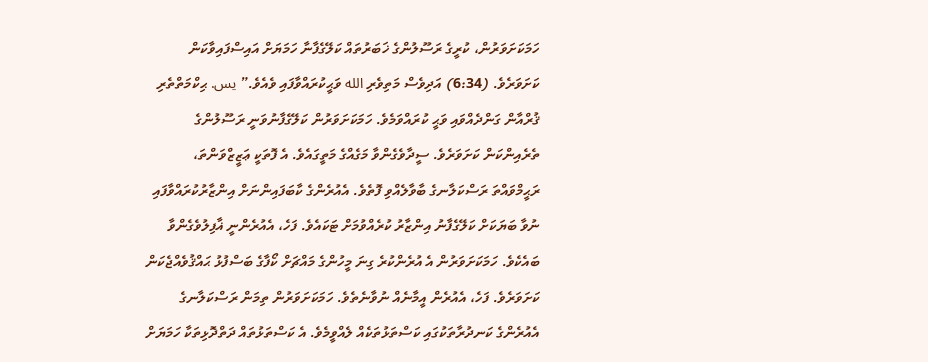ހަމަކަށަވަރުން، ކުރީގެ ރަސޫލުންގެ ޚަބަރުތައް ކަލޭގެފާނާ ހަމަޔަށް އައިސްފައިވާކަން ކަށަވަރެވެ. (6:34) އަދިވެސް މަތިވެރި الله ވަޙީކުރައްވާފައި ވެއެވެ.” يس. ޙިކްމަތްތެރި ޤުރްއާން ގަންދެއްވައި ވަޙީ ކުރައްވަމެވެ. ހަމަކަށަވަރުން ކަލޭގެފާނުވަނީ ރަސޫލުންގެ ތެރެއިންކަން ކަށަވަރެވެ. ސީދާވެގެންވާ މަގެއްގެ މަތީގައެވެ. އެ ފޮތަކީ ޢަޒީޒްވަންތަ، ރަޙީމްވައްތަ ރަސްކަލާނގެ ބާވާލެއްވި ފޮތެވެ. އެއުރެންގެ ކާބަފައިންނަށް އިންޒާރުކުރައްވާފައި ނުވާ ބަޔަކަށް ކަލޭގެފާނު އިންޒާރު ކުރެއްވުމަށް ޓަކައެވެ. ފަހެ، އެއުރެންނީ ޣާފިލުވެގެންވާ ބައެކެވެ. ހަމަކަށަވަރުން އެ އުރެންކުރެ ގިނަ މީހުންގެ މައްޗަށް ކޯފާގެ ބަސްފުޅު ޙައްޤުވެއްޖެކަން ކަށަވަރެވެ. ފަހެ، އެއުރެން އީމާނެއް ނުވާނެތެވެ. ހަމަކަށަވަރުން ތިމަން ރަސްކަލާނގެ އެއުރެންގެ ކަނދުރާތަކުގައި ކަސްތަޅުތަކެއް ލެއްވީމެވެ. އެ ކަސްތަޅުތައް ދަތްދޮޅިތަކާ ހަމަޔަށް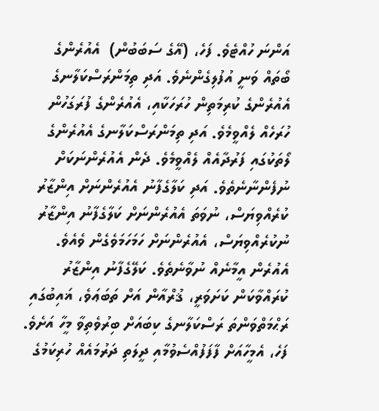އަންނަ ހުއްޓެވެ. ފަހެ، (އޭގެ ސަބަބުން)  އެއުރެންގެ ބޯތައް ވަނީ އުފުލިގެންނެވެ. އަދި ތިމަންރަސްކަލާނގެ އެއުރެންގެ ކުރިމަތިން ހުރަހަކާއި، އެއުރެންގެ ފުރަގަހުން ހުރަހެއް ލެއްވީމެވެ. އަދި ތިމަންރަސްކަލާނގެ އެއުރެންގެ ލޯތަކުގައި ފަރުދާއެއް ލެއްވީމެވެ. ދެން އެއުރެންނަކަށް ނުފެންނާނެތެވެ. އަދި ކަލާގެފާނު އެއުރެންނަށް އިންޒާރު ކުރެއްވިޔަސް، ނުވަތަ އެއުރެންނަށް ކަލާގެފާނު އިންޒާރު ނުކުރެއްވިޔަސް، އެއުރެންނަށް ހަމަހަމަވެގެން ވެއެވެ. އެއުރެން އީމާނެއް ނުވާނެތެވެ. ކަލޭގެފާނު އިންޒާރު ކުރައްވާކަން ކަށަވަރީ، ޤުރްއާން އަށް ތަބަޢަވެ، ޣައިބުގައި ރަޙްމަތްވަންތަ ރަސްކަލާނގެ ކިބައަށް ބިރުވެތިވާ މީހާ އަށެވެ. ފަހެ، އެމީހާއަށް ފާފަފުއްސެވުމާއި ދީލަތި ދަރުމައެއް ހުރިކަމުގެ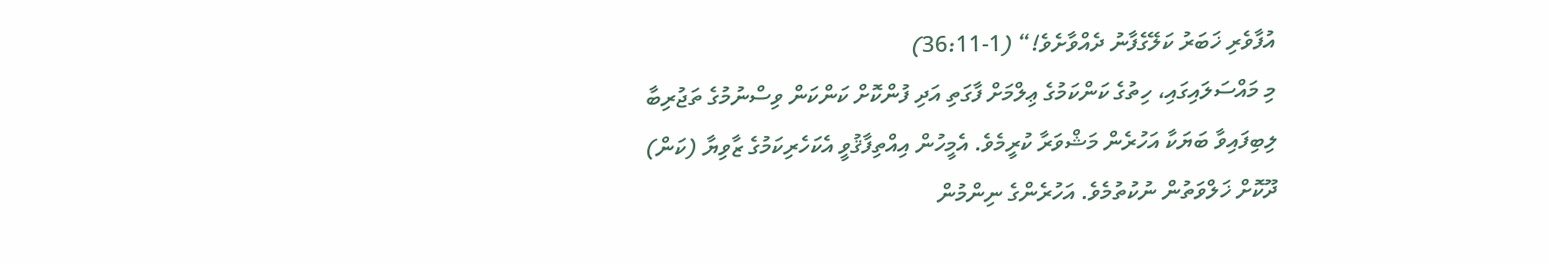އުފާވެރި ޚަބަރު ކަލޭގެފާނު ދެއްވާށެވެ!“ (1-36:11)
މި މައްސަލައިގައި، ހިތުގެ ކަންކަމުގެ ޢިލްމަށް ފާގަތި އަދި ފުންކޮށް ކަންކަން ވިސްނުމުގެ ތަޖުރިބާ ލިބިފައިވާ ބަޔަކާ އަހުރެން މަޝްވަރާ ކުރީމެވެ. އެމީހުން އިއްތިފާޤުވީ އެކަހެރިކަމުގެ ޒާވިޔާ (ކަން) ދޫކޮށް ޚަލްވަތުން ނުކުތުމެވެ. އަހުރެންގެ ނިންމުން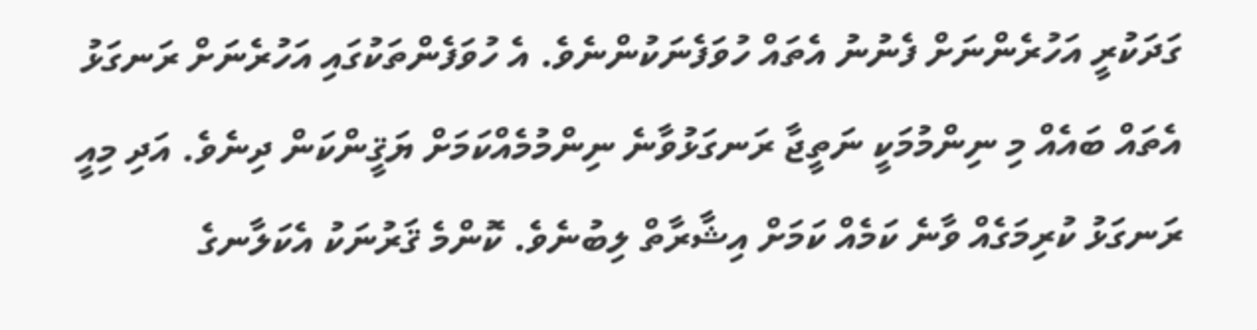ގަދަކުރީ އަހުރެންނަށް ފެނުނު އެތައް ހުވަފެނަކުންނެވެ. އެ ހުވަފެންތަކުގައި އަހުރެނަށް ރަނގަޅު އެތައް ބައެއް މި ނިންމުމަކީ ނަތީޖާ ރަނގަޅުވާނެ ނިންމުމެއްކަމަށް ޔަޤީންކަން ދިނެވެ. އަދި މިއީ ރަނގަޅު ކުރިމަގެއް ވާނެ ކަމެއް ކަމަށް އިޝާރާތް ލިބުނެވެ. ކޮންމެ ޤަރުނަކު އެކަލާނގެ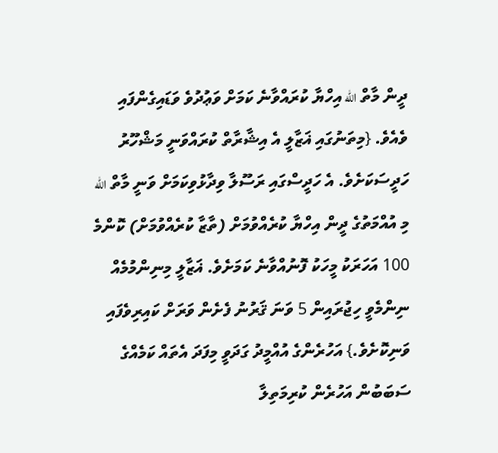ދީން މާތް الله އިހްޔާ ކުރައްވާނެ ކަމަށް ވަޢުދުވެ ވަޑައިގެންފައި ވެއެވެ. {މިތަނުގައި ޣަޒާލީ އެ އިޝާރާތް ކުރައްވަނީ މަޝްހޫރު ހަދީސަކަށެވެ. އެ ހަދީސްގައި ރަސޫލާ ވިދާޅުވިކަމަށް ވަނީ މާތް الله މި އުއްމަތުގެ ދީން އިހްޔާ ކުރެއްވުމަށް (ތާޒާ ކުރެއްވުމަށް) ކޮންމެ 100 އަހަރަކު މީހަކު ފޮނުއްވާނެ ކަމަށެވެ. ޣަޒާލީ މިނިންމުމެއް ނިންމެވީ ހިޖުރައިން 5 ވަނަ ޤަރުނު ފެށެން ވަރަށް ކައިރިވެފައި ވަނިކޮށެވެ.} އަހުރެންގެ އުއްމީދު ގަދަވީ މިފަދަ އެތައް ކަމެއްގެ ސަބަބުން އަހުރެން ކުރިމަތިލާ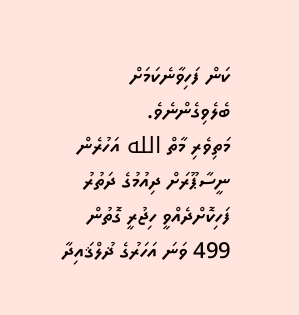ކަން ފަހިވާނެކަމަށް ބެލެވިގެންނެވެ.
މަތިވެރި މާތް الله އަހުރެން ނީސާޕޫރަށް ދިއުމުގެ ދަތުރު ފަހިކޮށްދެއްވީ ހިޖުރީ ގޮތުން 499 ވަނަ އަހަރުގެ ޛުލްޤައިދާ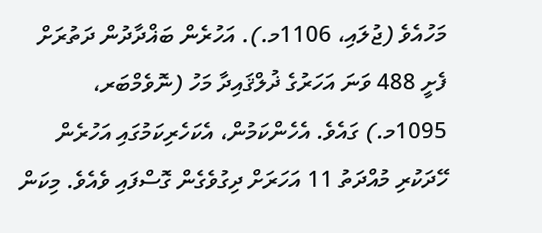މަހުއެވެ (ޖުލައި، 1106މ.). އަހުރެން ބަޣްދާދުން ދަތުރަށް ފެށީ 488 ވަނަ އަހަރުގެ ޛުލްޤައިދާ މަހު (ނޮވެމްބަރ، 1095މ.) ގައެވެ. އެހެންކަމުން، އެކަހެރިކަމުގައި އަހުރެން ހޭދަކުރި މުއްދަތު 11 އަހަރަށް ދިގުވެގެން ގޮސްފައި ވެއެވެ. މިކަން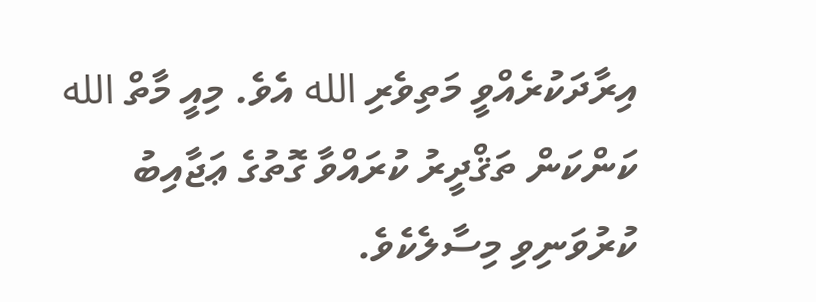އިރާދަކުރެއްވީ މަތިވެރި الله އެވެ. މިއީ މާތް الله ކަންކަން ތަޤްދީރު ކުރައްވާ ގޮތުގެ ޢަޖާއިބު ކުރުވަނިވި މިސާލެކެވެ.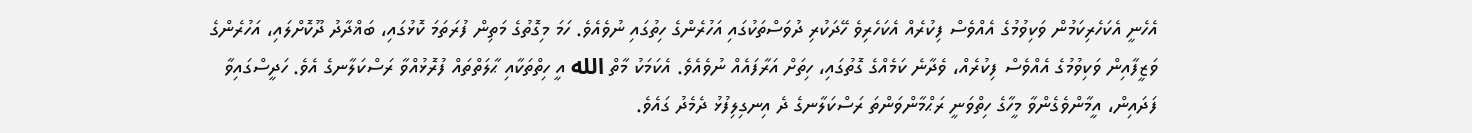އެހެނީ އެކަހެރިކަމުން ވަކިވުމުގެ އެއްވެސް ފިކުރެއް އެކަހެރިވެ ހޭދަކުރި ދުވަސްތަކުގައި އަހުރެންގެ ހިތުގައި ނުވެއެވެ. ހަމަ މިގޮތުގެ މަތިން ފުރަތަމަ ކޮޅުގައި، ބަޣްދާދު ދޫކޮށްލައި، އަހުރެންގެ ވަޒީފާއިން ވަކިވުމުގެ އެއްވެސް ފިކުރެއް، ވެދާނެ ކަމެއްގެ ގޮތުގައި، ހިތަށް އަރާފައެއް ނުވެއެވެ. އެކަމަކު މާތް الله އީ ހިތްތަކާއި ޙާލަތްތައް ފުރޮޅުއްވާ ރަސްކަލާނގެ އެވެ. ހަދީސްގައިވާ ފަދައިން، އީމާންވެގެންވާ މީހާގެ ހިތްވަނީ ރަޙްމާންވަންތަ ރަސްކަލާނގެ ދެ އިނގިލިފުޅު ދެމެދު ގައެވެ.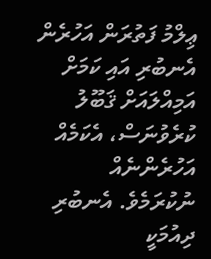ޢިލްމު ފަތުރަން އަހުރެން އެނބުރި އައި ކަމަށް އަމިއްލައަށް ޤަބޫލު ކުރެވުނަސް، އެކަމެއް އަހުރެންނެއް ނުކުރަމެވެ. އެނބުރި ދިއުމަކީ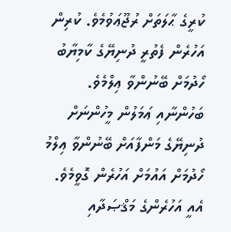ކުރީގެ ޙާލަތަށް ރުޖޫޢަވުމެވެ. ކުރިން އަހުރެން ފެތުރީ ދުނިޔޭގެ ކާމިޔާބު ހޯދުމަށް ބޭނުންވާ ޢިލްމެވެ. ބަހުންނާއި ޢަމަލުން މީހުންނަށް ދުނިޔޭގެ މަންފާއަށް ބޭނުންވާ ޢިލްމު ހޯދުމަށް އައުމަށް އަހުރެން ގޮވީމެވެ. އެއީ އަހުރެންގެ މަޤްޞަދާއި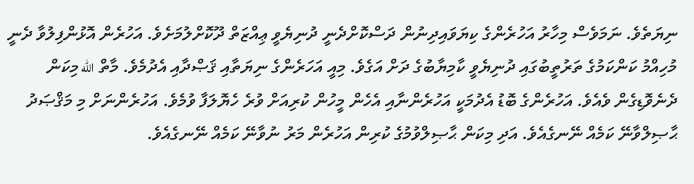ނިޔަތެވެ. ނަމަވެސް މިހާރު އަހުރެންގެ ކިޔަވައިދިނުން ދަސްކޮށްދެނީ ދުނިޔެވީ ޢިއްޒަތް ދޫކޮށްލުމަށެވެ. އަހުރެން އޮޅުންފިލުވާ ދެނީ މުހިއްމު ކަންކަމުގެ ތަރުތީބުގައި ދުނިޔެވީ ކާމިޔާބުގެ ދަށް އަގެވެ. މިއީ އަހަރެންގެ ނިޔަތާއި ޤަޞްދާއި އެދުމެވެ. މާތް الله މިކަން ދެނެވޮޑިގެން ވެއެވެ. އަހުރެންގެ ބޮޑު އެދުމަކީ އަހުރެންނާއި އެހެން މީހުން ކުރިއަށް ވުރެ ހެޔޮލަފާ ވުމެވެ. އަހުރެންނަށް މި މަޤްޞަދު ޙާޞިލްވާނޭ ކަމެއް ނޭނގެއެވެ. އަދި މިކަން ޙާޞިލްވުމުގެ ކުރިން އަހުރެން މަރު ނުވާނޭ ކަމެއް ނޭނގެއެވެ.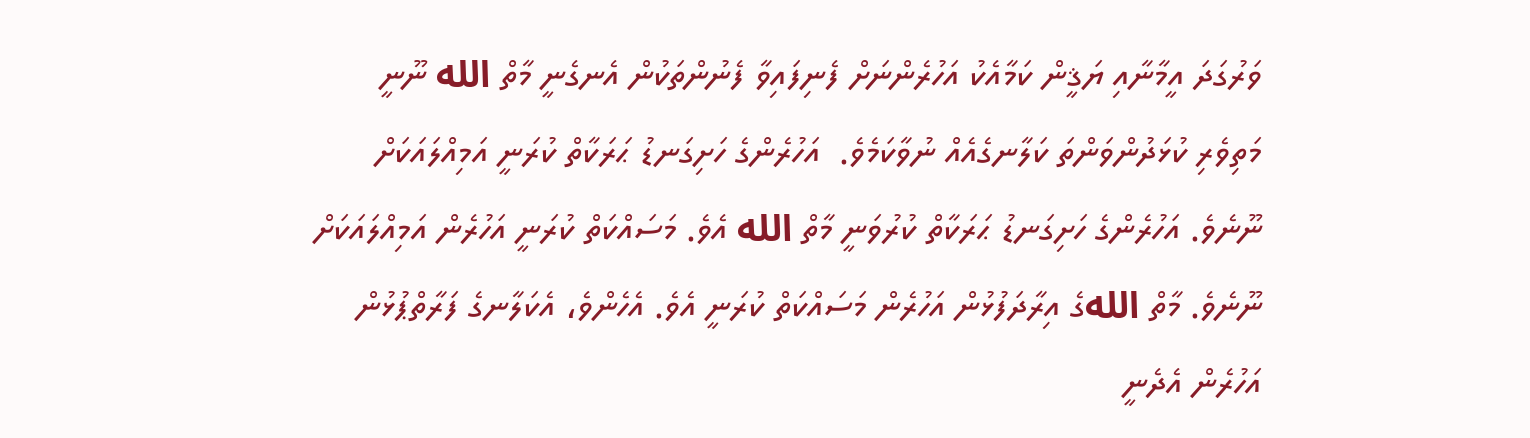ވަރުގަދަ އީމާނާއި ޔަޤީން ކަމާއެކު އަހުރެންނަށް ފެނިފައިވާ ފެނުންތަކުން އެނގެނީ މާތް الله ނޫނީ މަތިވެރި ކުޅަދުންވަންތަ ކަލާނގެއެއް ނުވާކަމެވެ.  އަހުރެންގެ ހަށިގަނޑު ޙަރަކާތް ކުރަނީ އަމިއްލައަކަށް ނޫނެވެ. އަހުރެންގެ ހަށިގަނޑު ޙަރަކާތް ކުރުވަނީ މާތް الله އެވެ. މަސައްކަތް ކުރަނީ އަހުރެން އަމިއްލައަކަށް ނޫނެވެ. މާތް اللهގެ އިރާދަފުޅުން އަހުރެން މަސައްކަތް ކުރަނީ އެވެ. އެހެންވެ، އެކަލާނގެ ފަރާތްޕުޅުން އަހުރެން އެދެނީ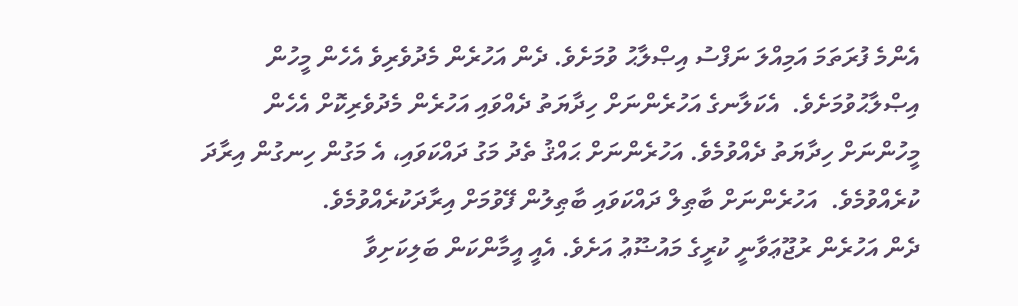އެންމެ ފުރަތަމަ އަމިއްލަ ނަފްސު އިޞްލާޙު ވުމަށެވެ. ދެން އަހުރެން މެދުވެރިވެ އެހެން މީހުން އިޞްލާޙުވުމަށެވެ.  އެކަލާނގެ އަހުރެންނަށް ހިދާޔަތު ދެއްވައި އަހުރެން މެދުވެރިކޮށް އެހެން މީހުންނަށް ހިދާޔަތު ދެއްވުމެވެ. އަހުރެންނަށް ޙައްޤު ތެދު މަގު ދައްކަވައި، އެ މަގުން ހިނގުން އިރާދަ ކުރެއްވުމެވެ.  އަހުރެންނަށް ބާޠިލް ދައްކަވައި ބާޠިލުން ފޭވުމަށް އިރާދަކުރެއްވުމެވެ.
ދެން އަހުރެން ރުޖޫޢަވާނީ ކުރީގެ މައުޟޫޢު އަށެވެ. އެއީ އީމާންކަން ބަލިކަށިވާ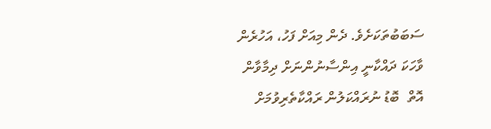ސަބަބުތަކަށެވެ. ދެން މިއަށް ފަހު، އަހުރެން ވާހަކަ ދައްކާނީ އިންސާނުންނަށް ދިމާވާން އޮތް  ބޮޑު ނުރައްކަލުން ރައްކާތެރިވުމަށް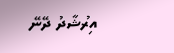އިރުޝާދު ދޭނޭ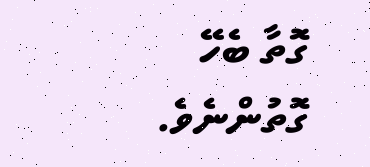ގޮތާ ބެހޭ ގޮތުންނެވެ.